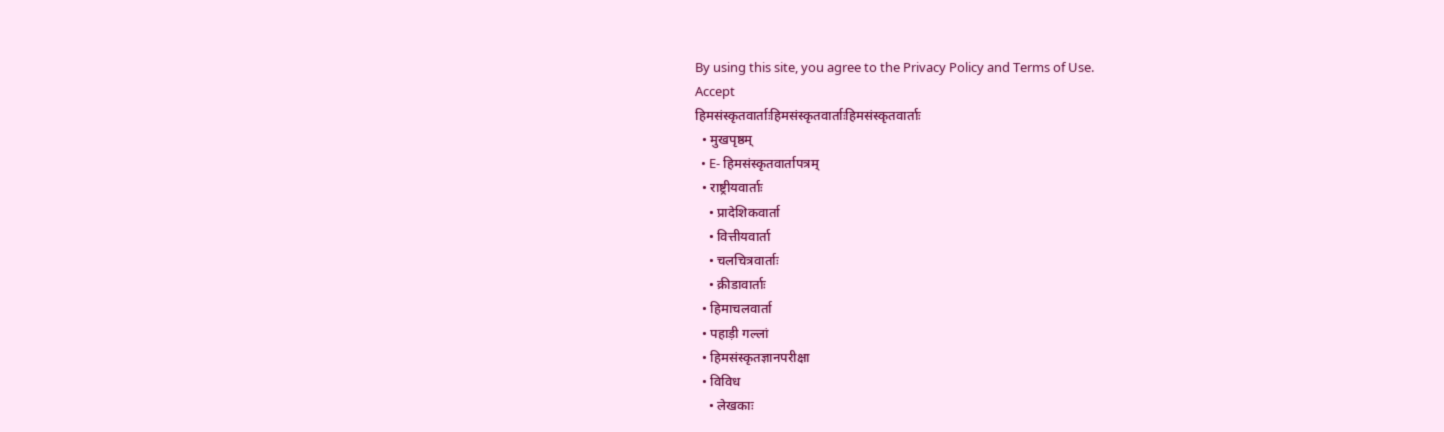By using this site, you agree to the Privacy Policy and Terms of Use.
Accept
हिमसंस्कृतवार्ताःहिमसंस्कृतवार्ताःहिमसंस्कृतवार्ताः
  • मुखपृष्ठम्
  • E- हिमसंस्कृतवार्तापत्रम्
  • राष्ट्रीयवार्ताः
    • प्रादेशिकवार्ता
    • वित्तीयवार्ता
    • चलचित्रवार्ताः
    • क्रीडावार्ताः
  • हिमाचलवार्ता
  • पहाड़ी गल्लां
  • हिमसंस्कृतज्ञानपरीक्षा
  • विविध
    • लेखकाः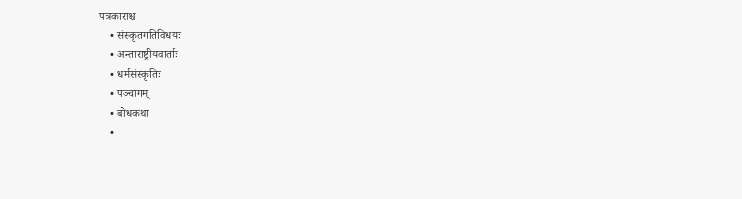पत्रकाराश्च
    • संस्कृतगतिविधयः
    • अन्ताराष्ट्रीयवार्ताः
    • धर्मसंस्कृतिः
    • पञ्चागम्
    • बोधकथा
    •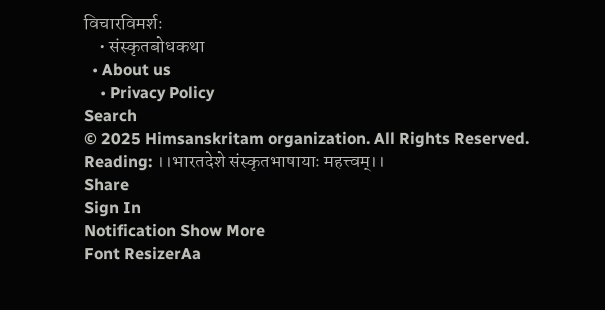विचारविमर्शः
    • संस्कृतबोधकथा
  • About us
    • Privacy Policy
Search
© 2025 Himsanskritam organization. All Rights Reserved.
Reading: ।।भारतदेशे संस्कृतभाषायाः महत्त्वम्।।
Share
Sign In
Notification Show More
Font ResizerAa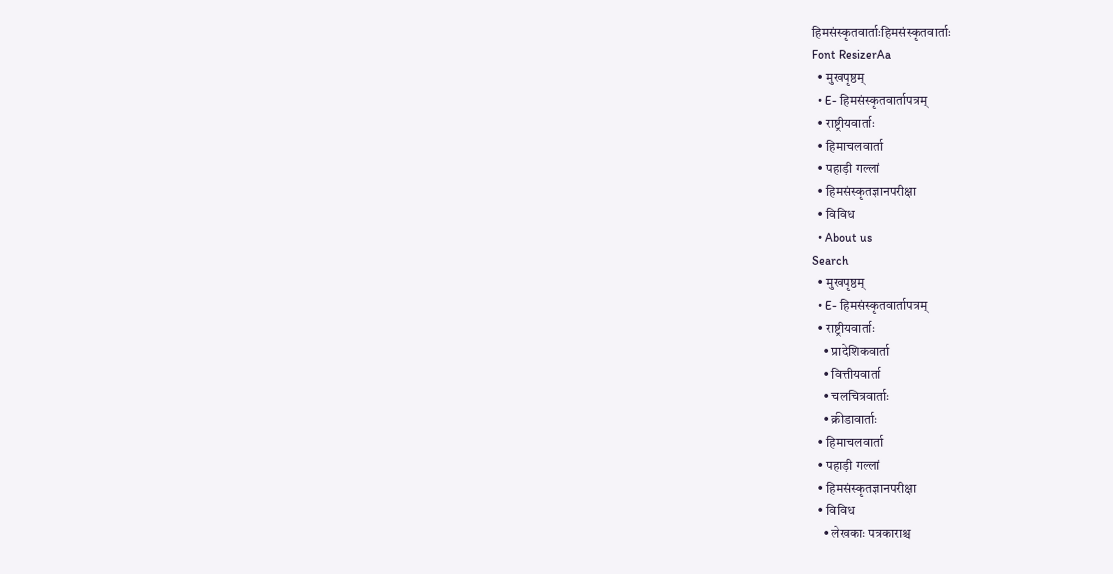हिमसंस्कृतवार्ताःहिमसंस्कृतवार्ताः
Font ResizerAa
  • मुखपृष्ठम्
  • E- हिमसंस्कृतवार्तापत्रम्
  • राष्ट्रीयवार्ताः
  • हिमाचलवार्ता
  • पहाड़ी गल्लां
  • हिमसंस्कृतज्ञानपरीक्षा
  • विविध
  • About us
Search
  • मुखपृष्ठम्
  • E- हिमसंस्कृतवार्तापत्रम्
  • राष्ट्रीयवार्ताः
    • प्रादेशिकवार्ता
    • वित्तीयवार्ता
    • चलचित्रवार्ताः
    • क्रीडावार्ताः
  • हिमाचलवार्ता
  • पहाड़ी गल्लां
  • हिमसंस्कृतज्ञानपरीक्षा
  • विविध
    • लेखकाः पत्रकाराश्च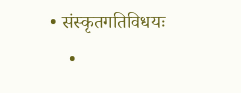• संस्कृतगतिविधयः
    •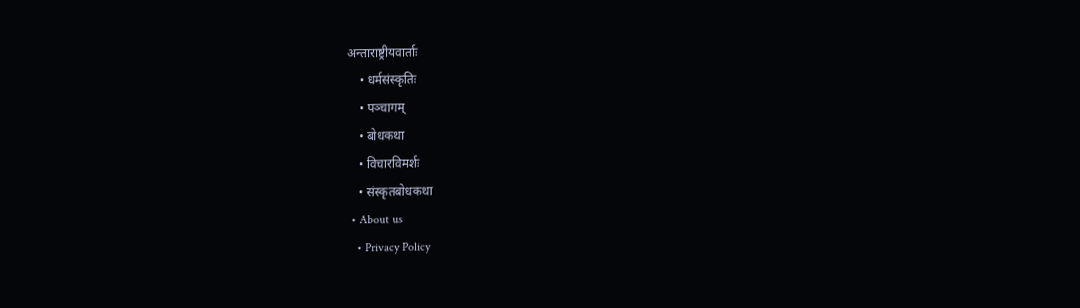अन्ताराष्ट्रीयवार्ताः
    • धर्मसंस्कृतिः
    • पञ्चागम्
    • बोधकथा
    • विचारविमर्शः
    • संस्कृतबोधकथा
  • About us
    • Privacy Policy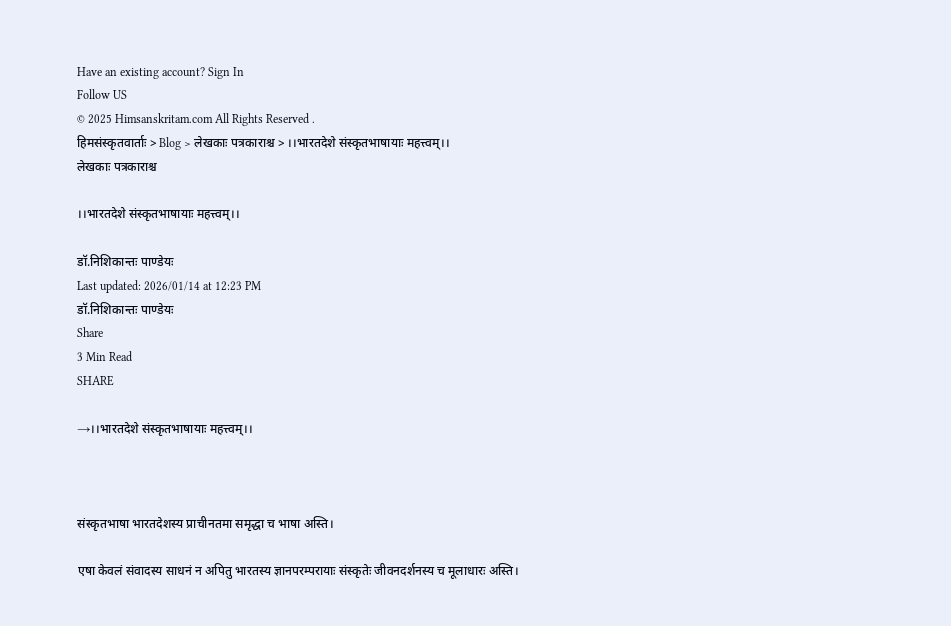Have an existing account? Sign In
Follow US
© 2025 Himsanskritam.com All Rights Reserved .
हिमसंस्कृतवार्ताः > Blog > लेखकाः पत्रकाराश्च > ।।भारतदेशे संस्कृतभाषायाः महत्त्वम्।।
लेखकाः पत्रकाराश्च

।।भारतदेशे संस्कृतभाषायाः महत्त्वम्।।

डॉ.निशिकान्तः पाण्डेयः
Last updated: 2026/01/14 at 12:23 PM
डॉ.निशिकान्तः पाण्डेयः
Share
3 Min Read
SHARE

→।।भारतदेशे संस्कृतभाषायाः महत्त्वम्।।



संस्कृतभाषा भारतदेशस्य प्राचीनतमा समृद्धा च भाषा अस्ति।

एषा केवलं संवादस्य साधनं न अपितु भारतस्य ज्ञानपरम्परायाः संस्कृतेः जीवनदर्शनस्य च मूलाधारः अस्ति।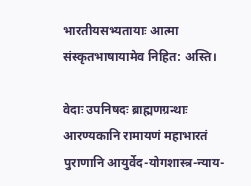भारतीयसभ्यतायाः आत्मा संस्कृतभाषायामेव निहित: अस्ति।

वेदाः उपनिषदः ब्राह्मणग्रन्थाः आरण्यकानि रामायणं महाभारतं पुराणानि आयुर्वेद-योगशास्त्र-न्याय-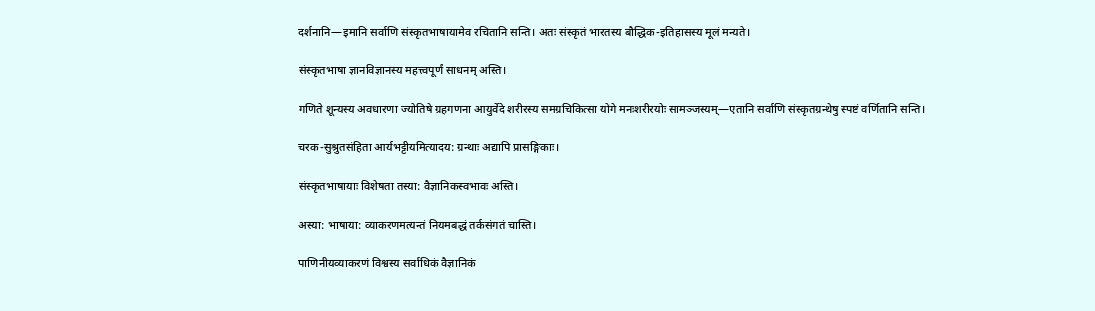दर्शनानि—इमानि सर्वाणि संस्कृतभाषायामेव रचितानि सन्ति। अतः संस्कृतं भारतस्य बौद्धिक-इतिहासस्य मूलं मन्यते।

संस्कृतभाषा ज्ञानविज्ञानस्य महत्त्वपूर्णं साधनम् अस्ति।

गणिते शून्यस्य अवधारणा ज्योतिषे ग्रहगणना आयुर्वेदे शरीरस्य समग्रचिकित्सा योगे मनःशरीरयोः सामञ्जस्यम्—एतानि सर्वाणि संस्कृतग्रन्थेषु स्पष्टं वर्णितानि सन्ति।

चरक-सुश्रुतसंहिता आर्यभट्टीयमित्यादय: ग्रन्थाः अद्यापि प्रासङ्गिकाः।

संस्कृतभाषायाः विशेषता तस्या: वैज्ञानिकस्वभावः अस्ति।

अस्या: भाषाया: व्याकरणमत्यन्तं नियमबद्धं तर्कसंगतं चास्ति।

पाणिनीयव्याकरणं विश्वस्य सर्वाधिकं वैज्ञानिकं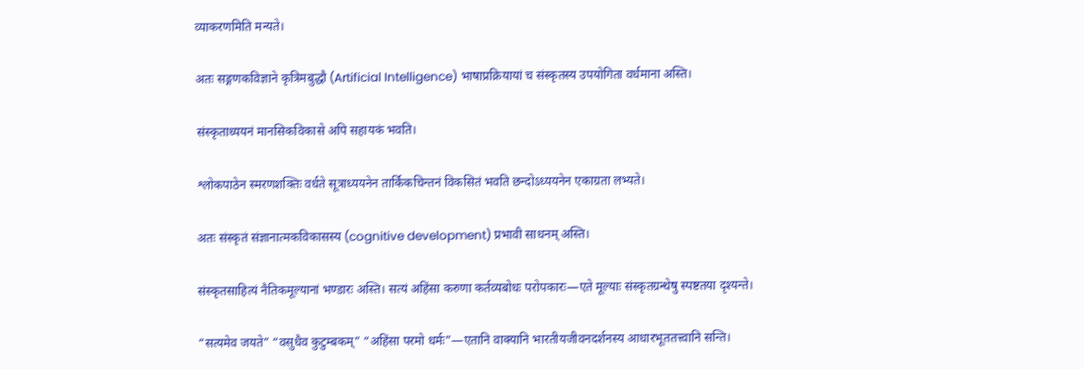व्याकरणमिति मन्यते।

अतः सङ्गणकविज्ञाने कृत्रिमबुद्धौ (Artificial Intelligence) भाषाप्रक्रियायां च संस्कृतस्य उपयोगिता वर्धमाना अस्ति।

संस्कृताध्ययनं मानसिकविकासे अपि सहायकं भवति।

श्लोकपाठेन स्मरणशक्तिः वर्धते सूत्राध्ययनेन तार्किकचिन्तनं विकसितं भवति छन्दोऽध्ययनेन एकाग्रता लभ्यते।

अतः संस्कृतं संज्ञानात्मकविकासस्य (cognitive development) प्रभावी साधनम् अस्ति।

संस्कृतसाहित्यं नैतिकमूल्यानां भण्डारः अस्ति। सत्यं अहिंसा करुणा कर्तव्यबोधः परोपकारः—एते मूल्याः संस्कृतग्रन्थेषु स्पष्टतया दृश्यन्ते।

“सत्यमेव जयते” “वसुधैव कुटुम्बकम्” “अहिंसा परमो धर्मः”—एतानि वाक्यानि भारतीयजीवनदर्शनस्य आधारभूततत्त्वानि सन्ति।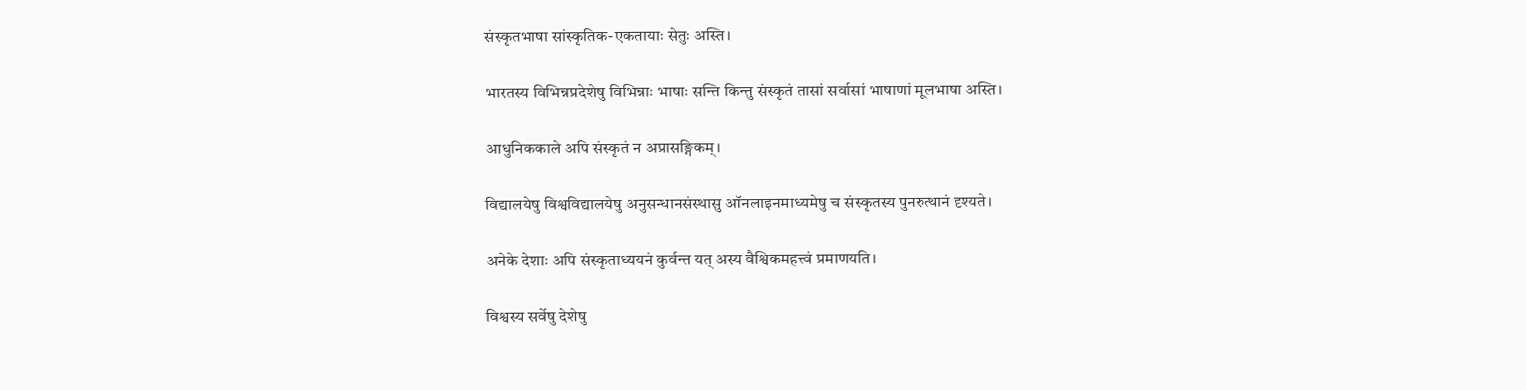संस्कृतभाषा सांस्कृतिक-एकतायाः सेतुः अस्ति।

भारतस्य विभिन्नप्रदेशेषु विभिन्नाः भाषाः सन्ति किन्तु संस्कृतं तासां सर्वासां भाषाणां मूलभाषा अस्ति।

आधुनिककाले अपि संस्कृतं न अप्रासङ्गिकम्।

विद्यालयेषु विश्वविद्यालयेषु अनुसन्धानसंस्थासु ऑनलाइनमाध्यमेषु च संस्कृतस्य पुनरुत्थानं दृश्यते।

अनेके देशाः अपि संस्कृताध्ययनं कुर्वन्त यत् अस्य वैश्विकमहत्त्वं प्रमाणयति।

विश्वस्य सर्वेषु देशेषु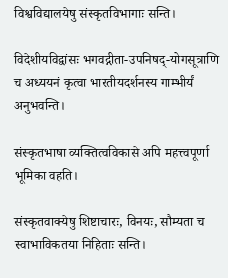विश्वविद्यालयेषु संस्कृतविभागाः सन्ति।

विदेशीयविद्वांसः भगवद्गीता-उपनिषद्-योगसूत्राणि च अध्ययनं कृत्वा भारतीयदर्शनस्य गाम्भीर्यं अनुभवन्ति।

संस्कृतभाषा व्यक्तित्वविकासे अपि महत्त्वपूर्णा भूमिका वहति।

संस्कृतवाक्येषु शिष्टाचारः, विनयः, सौम्यता च स्वाभाविकतया निहिताः सन्ति।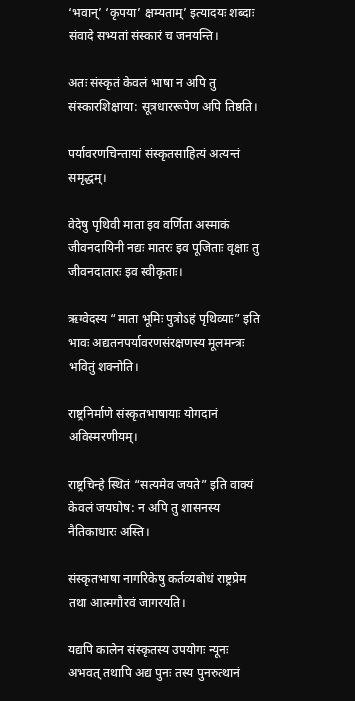‘भवान्’ ‘कृपया’ क्षम्यताम्’ इत्यादयः शब्दाः संवादे सभ्यतां संस्कारं च जनयन्ति।

अतः संस्कृतं केवलं भाषा न अपि तु संस्कारशिक्षाया: सूत्रधाररूपेण अपि तिष्ठति।

पर्यावरणचिन्तायां संस्कृतसाहित्यं अत्यन्तं समृद्धम्।

वेदेषु पृथिवी माता इव वर्णिता अस्माकं जीवनदायिनी नद्यः मातरः इव पूजिताः वृक्षाः तु जीवनदातारः इव स्वीकृताः।

ऋग्वेदस्य “माता भूमिः पुत्रोऽहं पृथिव्याः” इति भावः अद्यतनपर्यावरणसंरक्षणस्य मूलमन्त्रः भवितुं शक्नोति।

राष्ट्रनिर्माणे संस्कृतभाषायाः योगदानं अविस्मरणीयम्।

राष्ट्रचिन्हे स्थितं “सत्यमेव जयते” इति वाक्यं केवलं जयघोष: न अपि तु शासनस्य नैतिकाधारः अस्ति।

संस्कृतभाषा नागरिकेषु कर्तव्यबोधं राष्ट्रप्रेम तथा आत्मगौरवं जागरयति।

यद्यपि कालेन संस्कृतस्य उपयोगः न्यूनः अभवत् तथापि अद्य पुनः तस्य पुनरुत्थानं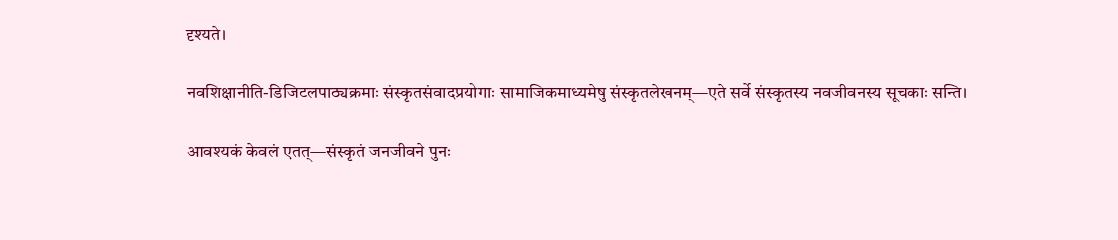दृश्यते।

नवशिक्षानीति-डिजिटलपाठ्यक्रमाः संस्कृतसंवादप्रयोगाः सामाजिकमाध्यमेषु संस्कृतलेखनम्—एते सर्वे संस्कृतस्य नवजीवनस्य सूचकाः सन्ति।

आवश्यकं केवलं एतत्—संस्कृतं जनजीवने पुनः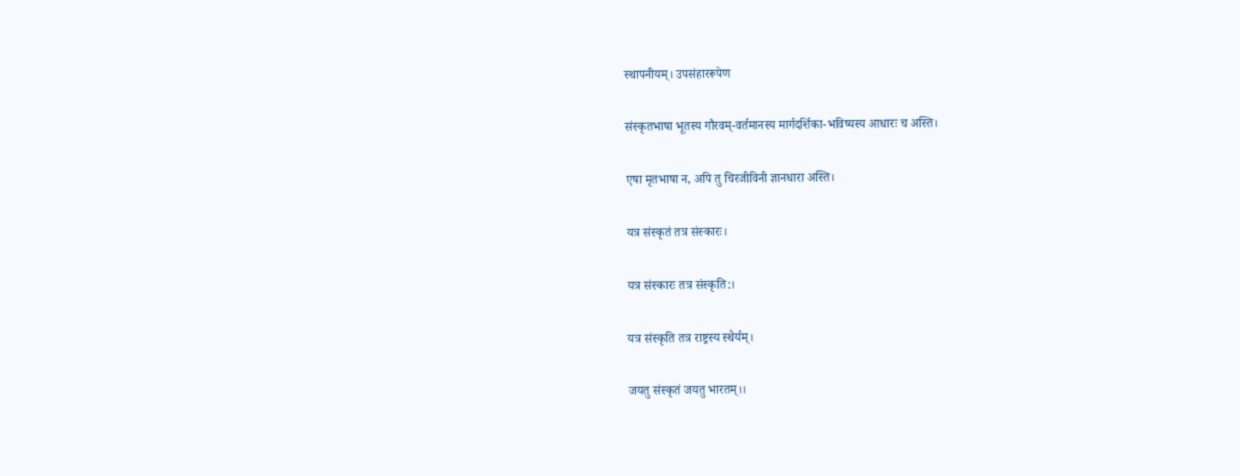स्थापनीयम्। उपसंहाररूपेण

संस्कृतभाषा भूतस्य गौरवम्-वर्तमानस्य मार्गदर्शिका-भविष्यस्य आधारः च अस्ति।

एषा मृतभाषा न, अपि तु चिरजीविनी ज्ञानधारा अस्ति।

यत्र संस्कृतं तत्र संस्कारः।

यत्र संस्कारः तत्र संस्कृति:।

यत्र संस्कृति तत्र राष्ट्रस्य स्थैर्यम्।

जयतु संस्कृतं जयतु भारतम्।।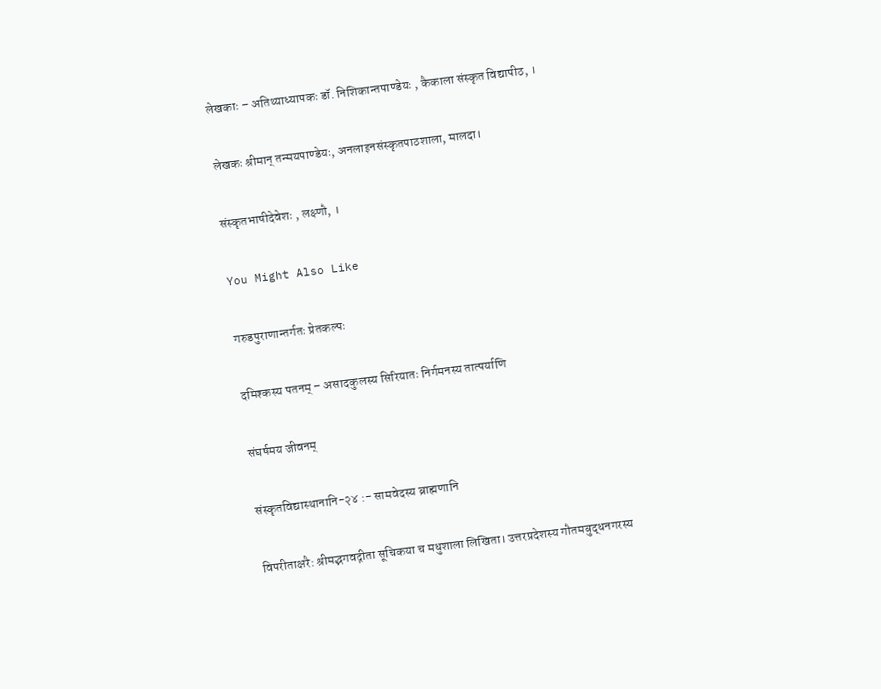लेखकाः – अतिथ्याध्यापकः डॉ. निशिकान्तपाण्डेयः , कैकाला संस्कृत विद्यापीठ, ।

लेखकः श्रीमान् तन्मयपाण्डेयः, अनलाइनसंस्कृतपाठशाला, मालदा।

संस्कृतभाषीदेवेशः , लक्ष्णौ, ।

You Might Also Like

गरुडपुराणान्तर्गतः प्रेतकल्पः

दमिश्कस्य पतनम् – असादकुलस्य सिरियातः निर्गमनस्य तात्पर्याणि

संघर्षमय जीवनम्

संस्कृतविद्यास्थानानि-२४ :- सामवेदस्य ब्राह्मणानि

विपरीताक्षरै: श्रीमद्भगवद्गीता सूचिकया च मधुशाला लिखिता। उत्तरप्रदेशस्य गौतमबुद्धनगरस्य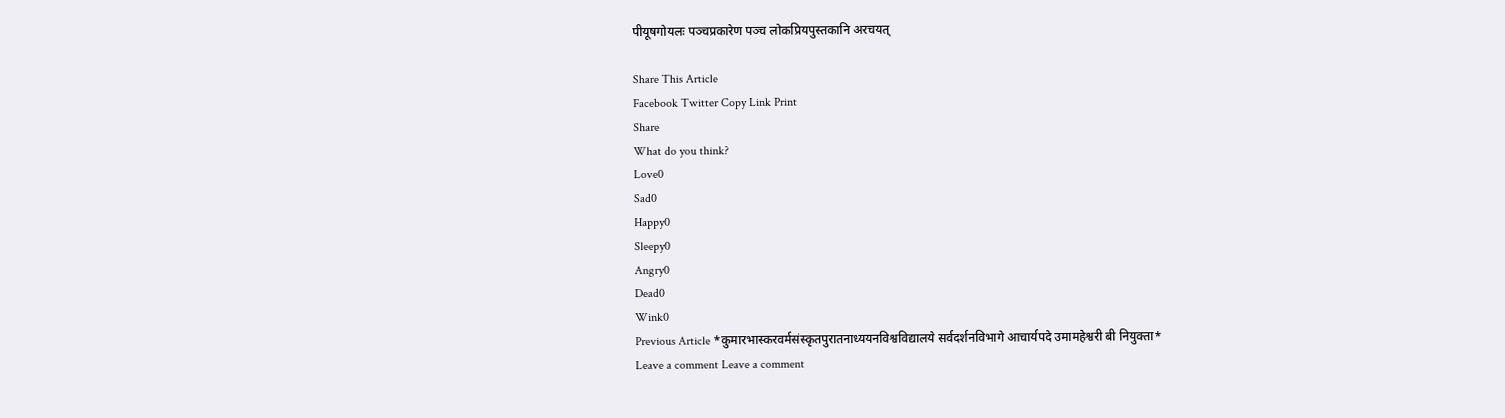पीयूषगोयलः पञ्चप्रकारेण पञ्च लोकप्रियपुस्तकानि अरचयत्

Share This Article
Facebook Twitter Copy Link Print
Share
What do you think?
Love0
Sad0
Happy0
Sleepy0
Angry0
Dead0
Wink0
Previous Article *कुमारभास्करवर्मसंस्कृतपुरातनाध्ययनविश्वविद्यालये सर्वदर्शनविभागे आचार्यपदे उमामहेश्वरी बी नियुक्ता*
Leave a comment Leave a comment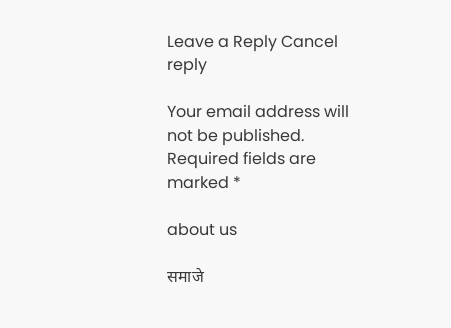Leave a Reply Cancel reply

Your email address will not be published. Required fields are marked *

about us

समाजे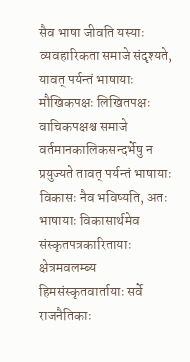सैव भाषा जीवति यस्याः व्यवहारिकता समाजे संदृश्यते, यावत् पर्यन्तं भाषायाः मौखिकपक्षः लिखितपक्षः वाचिकपक्षश्च समाजे वर्तमानकालिकसन्दर्भेषु न प्रयुज्यते तावत् पर्यन्तं भाषायाः विकासः नैव भविष्यति, अतः भाषायाः विकासार्थमेव संस्कृतपत्रकारितायाः क्षेत्रमवलम्ब्य हिमसंस्कृतवार्तायाः सर्वे राजनैतिकाः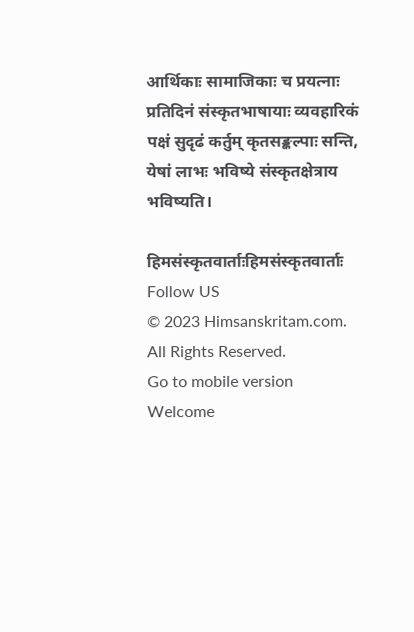आर्थिकाः सामाजिकाः च प्रयत्नाः प्रतिदिनं संस्कृतभाषायाः व्यवहारिकं पक्षं सुदृढं कर्तुम् कृतसङ्कल्पाः सन्ति, येषां लाभः भविष्ये संस्कृतक्षेत्राय भविष्यति।

हिमसंस्कृतवार्ताःहिमसंस्कृतवार्ताः
Follow US
© 2023 Himsanskritam.com. All Rights Reserved.
Go to mobile version
Welcome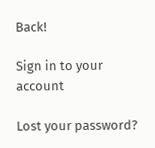Back!

Sign in to your account

Lost your password?